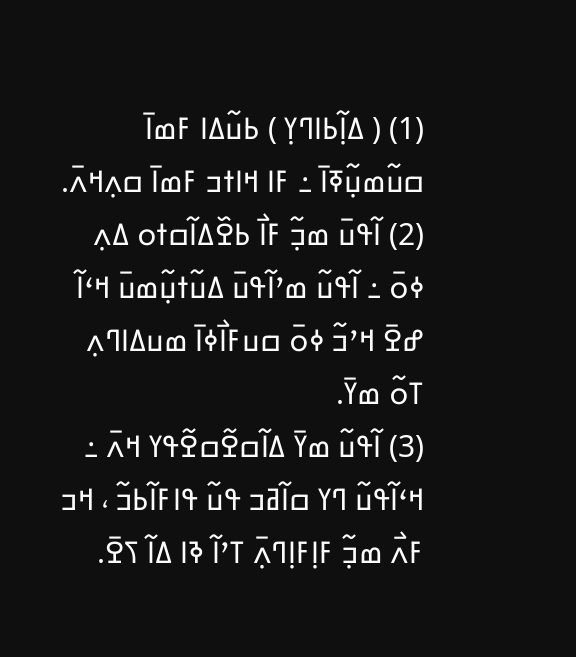(1) ( ߡߊ߲߬ߕߊߣߌ߲ ) ߕߎ߬ߡߊ ߓߘߊ߫ ߛߎ߬ߘߎ߲߬ߧߊ߫ ߸ ߓߊ ߞߊߙߏ ߓߘߊ߫ ߛߍ߲ߞߍ߫.
(2) ߊ߬ߟߎ߫ ߘߏ߲߬ ߓߊ߯ ߕߐ߰ߡߊ߬ߛߙߋ ߡߍ߲ ߦߋ߫ ߸ ߊ߬ߟߎ߬ ߘߴߊ߬ߟߎ߫ ߡߎ߬ߙߎ߲߬ߘߎ߫ ߞߵߊ߬ ߝߐ߫ ߞߴߏ߬ ߦߋ߫ ߛߎߓߊ߯ߦߊ߫ ߘߎߡߊߣߍ߲ ߠߋ߬ ߘߌ߫.
(3) ߊ߬ߟߎ߬ ߘߌ߫ ߡߊ߬ߛߐ߬ߛߐ߬ߟߌ ߞߍ߫ ߸ ߞߵߊ߬ߟߎ߬ ߣߌ ߛߊ߬ߥߏ ߟߎ߬ ߟߊߓߊ߬ߕߏ߬ ، ߞߏ ߓߍ߯ ߘߏ߲߬ ߓߊ߲ߓߊ߲ߣߍ߲߫ ߠߴߊ߬ ߢߊ ߡߊ߬ ߖߐ߫.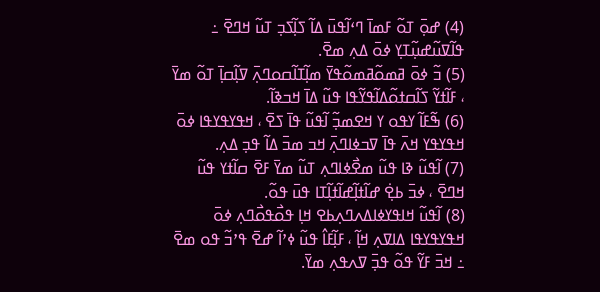(4) ߝߋ߲߫ ߠߋ߬ ߓߘߊ߫ ߣߵߊ߬ߟߎ߫ ߡߊ߬ ߖߊ߲߬ߖߏ߲ ߠߎ߬ ߞߣߐ߫ ߸ ߟߊ߬ߜߎ߬ߝߎ߲߬ߠߌ߲ ߦߋ߫ ߡߍ߲ ߘߐ߫.
(5) ߏ߬ ߦߋ߫ ߥߘߋ߬ߥߘߋ߬ߟߌ߫ ߘߊ߲߬ߠߊ߬ߛߋߣߍ߲߫ ߜߊ߲߬ߛߊ߲߫ ߠߋ߬ ߘߌ߫ ، ߓߊ߬ߙߌ߬ ߖߊ߬ߛߙߋ߬ߡߊ߬ߟߌ߬ߟߊ ߟߎ߬ ߡߊ߫ ߞߏߢߊ߬.
(6) ߒ߬ߓߊ߬ ߌߟߋ ߌ ߞߐߘߏ߲߬ ߊ߬ߟߎ߬ ߟߊ߫ ߖߐ߫ ، ߞߟߌߟߌߟߊ ߦߋ߫ ߞߟߌߟߌ ߞߍ߫ ߟߊ߫ ߜߏߦߊߣߍ߲߫ ߞߏ ߘߏ߫ ߡߊ߬ ߟߏ߲ ߡߍ߲.
(7) ߊ߬ߟߎ߬ ߢߊ ߟߎ߬ ߘߐ߯ߦߊߣߍ߲ ߠߎ߬ ߘߌ߫ ߓߐ߫ ߛߊ߬ߙߌ ߟߎ߬ ߞߣߐ߫ ، ߦߏ߫ ߕߐ߲߭ ߝߊ߬ߙߊ߲߬ߝߊ߬ߙߊ߲߬ߠߊ ߟߎ߫ ߟߋ߬.
(8) ߊ߬ߟߎ߬ ߞߊߟߌߦߊߡߍߣߍ߲ߕߐ ߞߊ߲ ߟߋ߯ߟߋ߯ߣߍ߲ ߦߋ߫ ߞߟߌߟߌߟߊ ߡߊߜߍ߲ ߞߊ߲߬ ، ߓߊ߲߬ߓߊ߮ ߟߎ߬ ߦߴߊ߬ ߝߐ߫ ߟߴߏ߬ ߟߋ ߘߐ߫ ߸ ߞߏ߫ ߓߌ߬ ߟߋ߬ ߟߏ߲߫ ߜߍߟߍ߲ ߘߌ߫.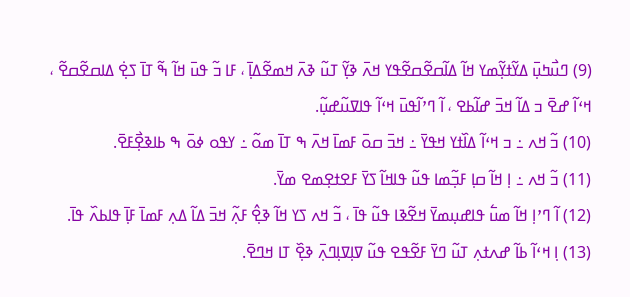(9) ߣߎ߯ߤߎ߲߫ ߡߌ߬ߙߌ߲߬ߘߌ ߞߊ߬ ߡߊ߬ߛߐ߬ߛߐ߬ߟߌ ߞߍ߫ ߢߌ߲߬ ߠߎ߬ ߢߍ߫ ߞߘߐ߬ߡߊ߲߫ ، ߓߊ ߏ߬ ߟߎ߫ ߞߊ߬ ߒ߬ ߠߊ߫ ߖߐ߲߭ ߡߊߛߐ߬ߛߐ߬ ، ߞߵߊ߬ ߝߐ߫ ߏ ߡߊ߬ ߞߏ߫ ߝߊ߬ߕߐ ، ߊ߬ ߣߴߊ߬ߟߎ߫ ߞߵߊ߬ ߟߊߜߎ߬ߝߎ߲߬.
(10) ߏ߬ ߞߍ ߸ ߏ ߞߵߊ߬ ߡߊ߰ߙߌ ߞߟߌ߫ ߸ ߞߏ߫ ߛߋ߫ ߓߘߊ߫ ߞߍ߫ ߒ ߠߊ߫ ߘߋ߬ ߸ ߌߟߋ ߦߋ߫ ߒ ߕߊߢߐ߲߯ߓߐ߫.
(11) ߏ߬ ߞߍ ߸ ߊ߲ ߞߊ߬ ߛߊ߲ ߓߏ߲߬ߘߊ ߟߎ߬ ߟߊߞߊ߬ ߖߌ߫ ߓߐߙߐ߲ߘߐ ߘߌ߫.
(12) ߊ߬ ߣߴߊ߲ ߞߊ߬ ߘߎ߱ ߟߊߝߎ߲ߘߌ߫ ߞߐ߬ߢߊ ߟߎ߬ ߟߊ߫ ، ߏ߬ ߞߍ ߖߌ ߞߊ߬ ߢߐ߲߮ ߓߍ߲߬ ߞߏ߫ ߡߊ߬ ߡߍ߲ ߓߘߊ߫ ߓߊ߲߫ ߟߊߕߍ߰ ߟߊ߫.
(13) ߊ߲ ߞߵߊ߬ ߕߊ߬ ߝߍߙߍ߲ ߠߎ߬ ߣߌ߫ ߓߐ߬ߟߐ ߟߎ߬ ߜߊ߲ߜߊ߲ߣߍ߲߫ ߢߐ߲߰ ߠߊ ߞߣߐ߫.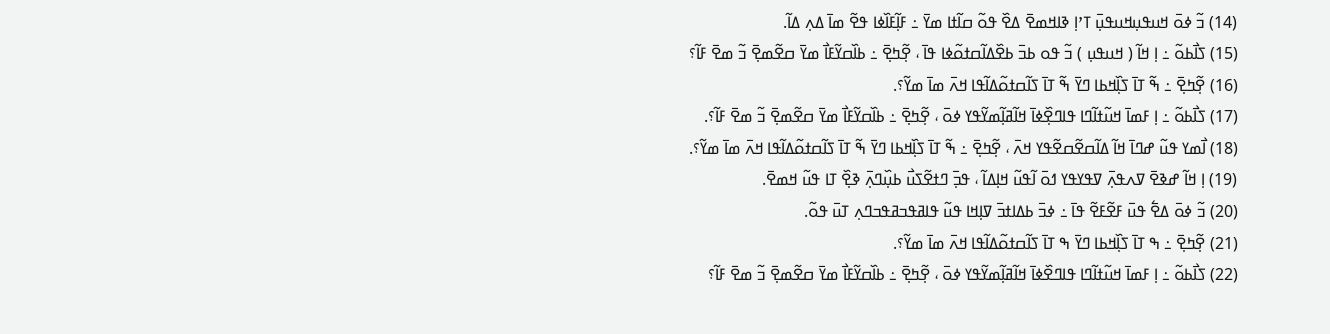(14) ߏ߬ ߦߋ߫ ߞߎߟߎ߲ߞߎߟߎ߲߫ ߠߴߊ߲ ߢߊߞߘߐ߫ ߡߐ߰ ߟߋ߬ ߛߊ߬ߙߊ ߘߌ߫ ߸ ߓߊ߲߬ߓߊ߰ߦߊ ߟߐ߬ ߘߊ߫ ߡߍ߲ ߡߊ߬.
(15) ߖߊ߯ߕߋ߬ ߸ ߊ߲ ߞߊ߬ ( ߞߎߟߎ߲ ) ߏ߬ ߟߋ ߕߏ߫ ߕߐ߰ߡߊ߬ߛߙߋ߬ߦߊ ߟߊ߫ ، ߐ߲߬ߤߐ߲߫ ߸ ߕߊ߰ߛߌ߬ߓߊ߯ ߘߌ߫ ߛߐ߬ߘߐ߲߫ ߏ߬ ߘߐ߫ ߓߊ߬؟
(16) ߐ߲߬ߤߐ߲߫ ߸ ߒ߬ ߠߊ߫ ߖߊ߲߰ߞߕߊ ߣߌ߫ ߒ߬ ߠߊ߫ ߖߊ߬ߛߙߋ߬ߡߊ߬ߟߊ ߞߍ߫ ߘߊ߫ ߘߌ߬؟.
(17) ߖߊ߯ߕߋ߬ ߸ ߊ߲ ߓߘߊ߫ ߞߎ߬ߙߊ߬ߣߊ ߟߊߣߐ߲߰ߦߊ߫ ߞߊ߬ߥߊ߲߬ߘߌ߬ߟߌ ߦߋ߫ ، ߐ߲߬ߤߐ߲߫ ߸ ߕߊ߰ߛߌ߬ߓߊ߯ ߘߌ߫ ߛߐ߬ߘߐ߲߫ ߏ߬ ߘߐ߫ ߓߊ߬؟.
(18) ߊ߯ߘߌ ߟߎ߬ ߝߣߊ߫ ߞߊ߬ ߡߊ߬ߛߐ߬ߛߐ߬ߟߌ ߞߍ߫ ، ߐ߲߬ߤߐ߲߫ ߸ ߒ߬ ߠߊ߫ ߖߊ߲߰ߞߕߊ ߣߌ߫ ߒ߬ ߠߊ߫ ߖߊ߬ߛߙߋ߬ߡߊ߬ߟߊ ߞߍ߫ ߘߊ߫ ߘߌ߬؟.
(19) ߊ߲ ߞߊ߬ ߝߢߐ߫ ߜߍߟߍ߲߫ ߜߟߌߟߌ ߗߋ߫ ߊ߬ߟߎ߬ ߞߊ߲ߡߊ߬ ، ߟߏ߲߫ ߣߙߐ߬ߖߎ߯ ߕߎ߲߰ߣߍ߲߫ ߢߐ߲߰ ߠߊ ߟߎ߬ ߞߘߐ߫.
(20) ߏ߬ ߦߋ߫ ߡߐ߱ ߟߎ߫ ߓߐ߬ߓߐ߬ ߟߊ߫ ߸ ߦߏ߫ ߕߡߊߙߏ߫ ߜߊ߲ߞߊ ߟߎ߬ ߟߊߥߟߏߥߟߏߣߍ߲ ߠߎ߫ ߟߋ߬.
(21) ߐ߲߬ߤߐ߲߫ ߸ ߒ ߠߊ߫ ߖߊ߲߰ߞߕߊ ߣߌ߫ ߒ ߠߊ߫ ߖߊ߬ߛߙߋ߬ߡߊ߬ߟߊ ߞߍ߫ ߘߊ߫ ߘߌ߬؟.
(22) ߖߊ߯ߕߋ߬ ߸ ߊ߲ ߓߘߊ߫ ߞߎ߬ߙߊ߬ߣߊ ߟߊߣߐ߰ߦߊ߫ ߞߊ߬ߥߊ߲߬ߘߌ߬ߟߌ ߦߋ߫ ، ߐ߲߬ߤߐ߲߫ ߸ ߕߊ߰ߛߌ߬ߓߊ߯ ߘߌ߫ ߛߐ߬ߘߐ߲߫ ߏ߬ ߘߐ߫ ߓߊ߬؟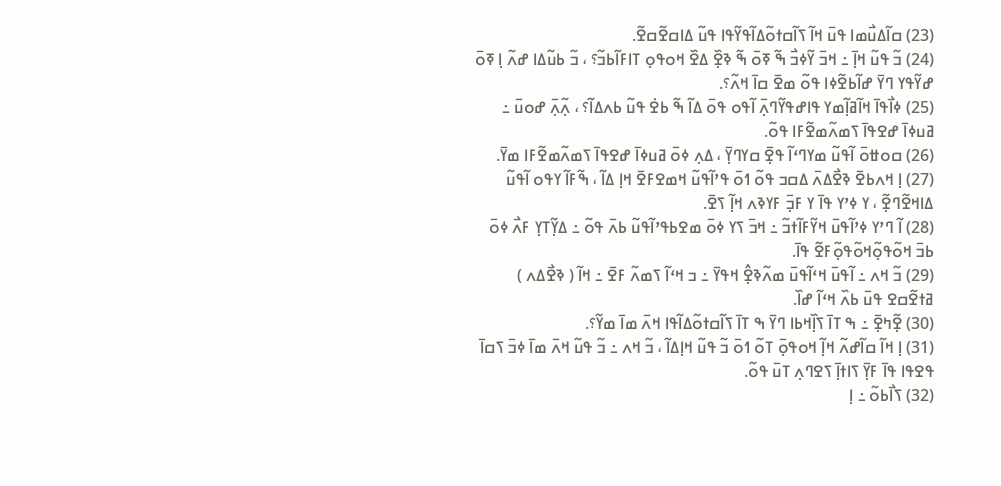(23) ߛߊ߬ߡߎ߯ߘߊ ߟߎ߫ ߞߊ߬ ߖߊ߬ߛߙߋ߬ߡߊ߬ߟߌ߬ߟߊ ߟߎ߬ ߡߊߛߐ߬ߛߐ߬.
(24) ߏ߬ ߟߎ߬ ߞߊ߲߫ ߸ ߞߏ߫ ߌ߬ߦߏ߯ ߒ߬ ߧߋ߫ ߒ߬ ߢߐ߲߰ ߡߐ߰ ߞߋߟߋ߲ ߠߊߓߊ߬ߕߏ߬؟ ، ߏ߬ ߕߎ߬ߡߊ ߝߍ߬ ߊ߲ ߧߋ߫ ߝߌ߬ߟߌ ߣߌ߫ ߝߊ߬ߕߐ߬ߦߊ ߟߋ߬ ߘߐ߫ ߛߊ߫ ߞߍ߬؟.
(25) ߦߊ߯ߟߊ߫ ߞߊ߬ߥߊ߲߬ߘߌ ߟߊߝߟߌ߬ߣߍ߲߫ ߊ߬ߟߋ ߟߋ߫ ߡߊ߬ ߒ߬ ߕߐ߭ ߟߎ߬ ߕߍߡߊ߬؟ ، ߍ߲߬ߍ߲߫ ߝߋߎ߫ ߸ ߥߎߦߊ߫ ߝߐߟߊ߫ ߖߘߍ߬ߘߐ߬ߓߊ ߟߋ߬.
(26) ߛߋߚߋ߫ ߊ߬ߟߎ߬ ߘߌߣߵߊ߬ ߟߐ߲߫ ߛߌߣߌ߲߫ ، ߡߍ߲ ߦߋ߫ ߥߎߦߊ߫ ߝߐߟߊ߫ ߖߘߍ߬ߘߐ߬ߓߊ ߘߌ߫.
(27) ߊ߲ ߞߍߕߐ߫ ߢߐ߯ߡߍ߫ ߡߛߏ ߟߋ߬ ߗߋ߫ ߟߴߊ߬ߟߎ߬ ߞߘߐߓߐ߫ ߞߊ߲ ߡߊ߬ ، ߒ߬ߓߊ߬ ߌߟߋ ߊ߬ߟߎ߬ ߡߊߞߐ߬ߣߐ߲߬ ، ߌ ߦߴߌ ߟߊ߫ ߌ ߓߏ߲߫ ߓߌߢߍ ߞߊ߲߬ ߖߐ߫.
(28) ߊ߬ ߣߴߌ ߦߴߊ߬ߟߎ߫ ߞߌ߬ߓߊ߬ߙߏ߬ ߸ ߞߏ߫ ߖߌ ߦߋ߫ ߘߐߕߟߴߊ߬ߟߎ߬ ߕߍ߫ ߟߋ߬ ߸ ߡߌ߲߬ߠߌ߲ ߓߍ߯ ߦߋ߫ ߕߏ߫ ߞߋ߬ߟߋ߲߬ߞߋ߬ߟߋ߲߬ߓߐ߬ ߟߊ߫.
(29) ߏ߬ ߞߍ ߸ ߊ߬ߟߎ߫ ߞߵߊ߬ߟߎ߫ ߘߍ߬ߢߐ߲߮ ߞߟߌ߫ ߸ ߏ ߞߵߊ߬ ߖߘߍ߬ ߓߐ߫ ߸ ߞߊ߬ ( ߢߐ߯ߡߍ ) ߥߙߐ߬ߛߐ ߟߎ߫ ߕߍ߰ ߞߵߊ߬ ߝߊ߰.
(30) ߐ߲߬ߤߐ߲߫ ߸ ߒ ߠߊ߫ ߖߊ߲߰ߞߕߊ ߣߌ߫ ߒ ߠߊ߫ ߖߊ߬ߛߙߋ߬ߡߊ߬ߟߊ ߞߍ߫ ߘߊ߫ ߘߌ߬؟.
(31) ߊ߲ ߞߊ߬ ߛߊ߬ߝߍ߬ ߞߊ߲߬ ߞߋߟߋ߲߫ ߠߋ߬ ߗߋ߫ ߏ߬ ߟߎ߬ ߞߊ߲ߡߊ߬ ، ߏ߬ ߞߍ ߸ ߏ߬ ߟߎ߬ ߞߍ߫ ߘߊ߫ ߦߏ߫ ߖߛߊ߫ ߟߐߟߊ ߟߊ߫ ߓߌ߲߫ ߖߊߙߊ߲߫ ߖߐߣߍ߲ ߠߎ߫ ߟߋ߬.
(32) ߖߊ߯ߕߋ߬ ߸ ߊ߲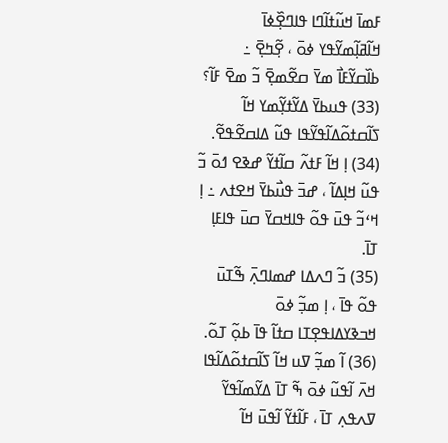ߓߘߊ߫ ߞߎ߬ߙߊ߬ߣߊ ߟߊߣߐ߲߰ߦߊ߫ ߞߊ߬ߥߊ߲߬ߘߌ߬ߟߌ ߦߋ߫ ، ߐ߲߬ߤߐ߲߫ ߸ ߕߊ߰ߛߌ߬ߓߊ߯ ߘߌ߫ ߛߐ߬ߘߐ߲߫ ߏ߬ ߘߐ߫ ߓߊ߬؟
(33) ߟߎߕߌ߫ ߡߌ߬ߙߌ߲߬ߘߌ ߞߊ߬ ߖߊ߬ߛߙߋ߬ߡߊ߬ߟߌ߬ߟߊ ߟߎ߬ ߡߊߛߐ߬ߟߐ߬.
(34) ߊ߲ ߞߊ߬ ߓߙߍ߬ ߛߊ߬ߙߌ߬ ߝߢߐ ߗߋ߫ ߏ߬ ߟߎ߬ ߞߊ߲ߡߊ߬ ، ߝߏ߫ ߟߎ߯ߕߌ߫ ߞߐߙߍ ߸ ߊ߲ ߞߵߏ߬ ߟߎ߫ ߟߋ߬ ߟߊߞߛߌ߫ ߛߎ߫ ߟߊߓߊ߲ ߠߊ߫.
(35) ߏ߬ ߣߍߡߊ ߝߘߊߣߍ߲߫ ߒ߬ߠߎ߫ ߟߋ߬ ߟߊ߫ ، ߊ߲ ߘߏ߲߬ ߦߋ߫ ߞߏߢߌߡߊߟߐ߲ߠߊ ߛߙߊ߬ ߟߊ߫ ߕߋ߲߬ ߠߋ߬.
(36) ߊ߬ ߘߏ߲߬ ߜߎ ߞߊ߬ ߖߊ߬ߛߙߋ߬ߡߊ߬ߟߊ ߞߍ߫ ߊ߬ߟߎ߬ ߦߋ߫ ߒ߬ ߠߊ߫ ߡߌ߬ߘߊ߬ߟߌ߬ ߜߍߟߍ߲ ߠߊ߫ ، ߓߊ߬ߙߌ߬ ߊ߬ߟߎ߫ ߞߊ߬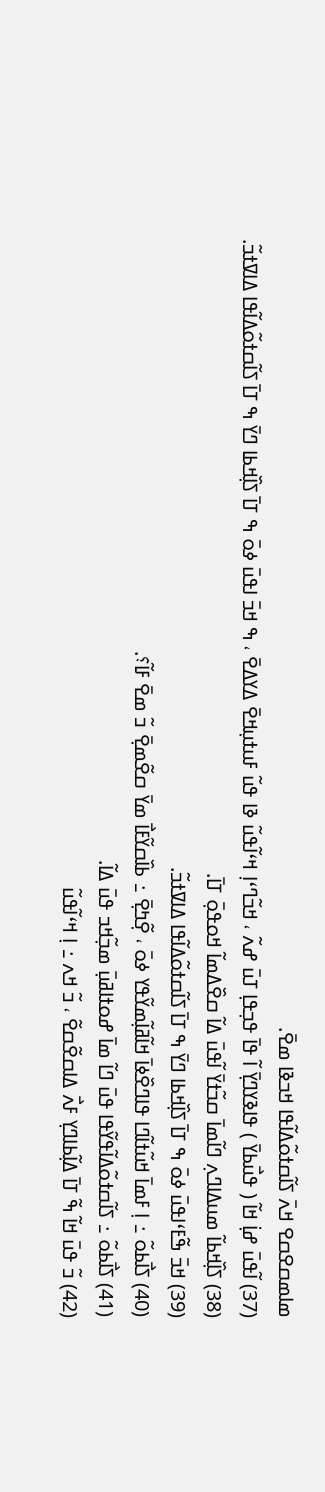ߘߊߘߛߐߛߐ ߞߍ߫ ߖߊ߬ߛߙߋ߬ߡߊ߬ߟߊ ߞߏߢߊ ߘߐ߫.
(37) ߊ߬ߟߎ߫ ߝߊ߲߭ ߞߊ߬ ( ߟߎ߯ߕߌ߫ ) ߟߊߢߌߣߌ߲߫ ߊ߬ ߟߊ߫ ߟߏ߲ߟߊ߲ ߠߎ߫ ߝߍ߬ ، ߞߏ߬ߣߵߊ߲ ߞߵߊ߬ߟߎ߬ ߢߊ ߟߎ߬ ߓߎߙߎ߲ߞߐ߫ ߡߌߡߐ߫ ، ߒ ߞߏ߫ ߊߟߎ߫ ߦߋ߫ ߒ ߠߊ߫ ߖߊ߲߰ߞߕߊ ߣߌ߫ ߒ ߠߊ߫ ߖߊ߬ߛߙߋ߬ߡߊ߬ߟߊ ߡߊߜߙߏ߬.
(38) ߖߊ߲߰ߞߕߊ߬ ߘߎߡߊߣߍ߲ ߣߊ߬ߘߊ߫ ߛߏ߬ߙߌ߫ ߊ߬ߟߎ߫ ߡߊ߬ ߛߐ߰ߡߘߊ߬ ߞߋߟߋ߲߫ ߠߊ߫.
(39) ߞߏ߫ ߒ߬ߓߵߊߟߎ߫ ߦߋ߫ ߒ ߠߊ߫ ߖߊ߲߰ߞߕߊ ߣߌ߫ ߒ ߠߊ߫ ߖߊ߬ߛߙߋ߬ߡߊ߬ߟߊ ߡߊߜߙߏ߬.
(40) ߖߊ߯ߕߋ߬ ߸ ߊ߲ ߓߘߊ߫ ߞߎ߬ߙߊ߬ߣߊ ߟߊߣߐ߰ߦߊ߫ ߞߊ߬ߥߊ߲߬ߘߌ߬ߟߌ ߦߋ߫ ، ߐ߲߬ߤߐ߲߫ ߸ ߕߊ߰ߛߌ߬ߓߊ߯ ߘߌ߫ ߛߐ߬ߘߐ߲߫ ߏ߬ ߘߐ߫ ߓߊ߬؟.
(41) ߖߊ߯ߕߋ߬ ߸ ߖߊ߬ߛߙߋ߬ߡߊ߬ߟߌ߬ߟߊ ߟߎ߫ ߣߊ߬ ߘߊ߫ ߝߋߙߊߥߎ߲߫ ߘߏ߲߬ߞߏ ߟߎ߫ ߡߊ߬.
(42) ߏ߬ ߟߎ߫ ߞߊ߬ ߒ߬ ߠߊ߫ ߡߊ߲߬ߕߊߣߌ߲ ߓߍ߯ ߡߊߛߐ߬ߛߐ߬ ، ߏ߬ ߞߍ ߸ ߊ߲ ߞߵߊ߬ߟߎ߬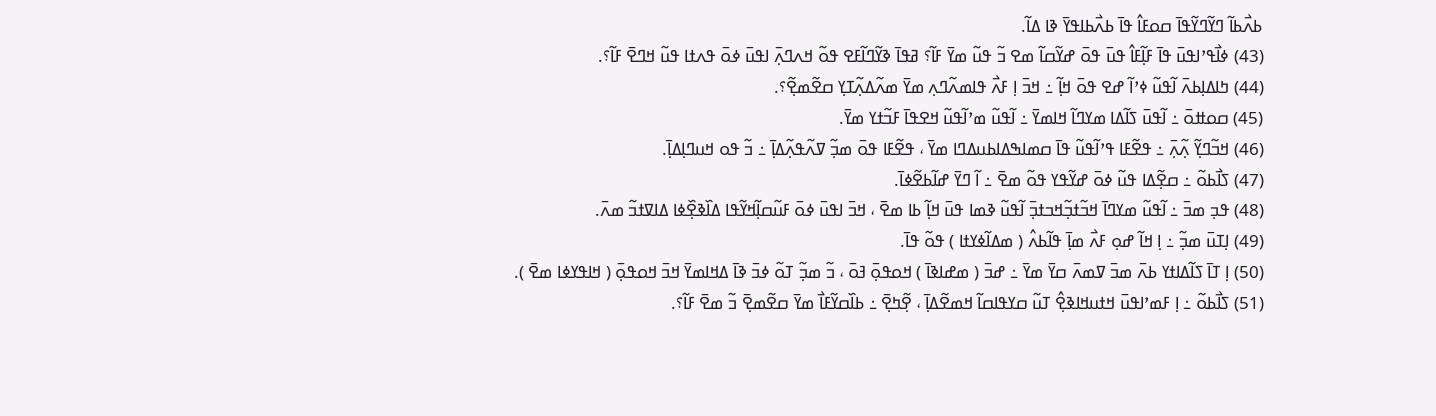ߕߍ߯ߕߊ߬ ߣߌ߬ߣߌ߬ߟߊ߫ ߛߋߓߊ߮ ߟߊ߫ ߕߍ߯ߕߊߟߌ߫ ߢߊ ߡߊ߬.
(43) ߦߊ߯ߟߴߊߟߎ߫ ߟߊ߫ ߓߊ߲߬ߓߊ߮ ߟߎ߫ ߟߋ߫ ߝߌ߬ߛߊ߬ ߘߐ ߏ߬ ߟߎ߬ ߘߌ߫ ߓߊ߬؟ ߥߟߊ߫ ߢߌ߬ߣߊ߬ߓߐ ߟߋ߬ ߞߍߣߍ߲߫ ߊߟߎ߫ ߦߋ߫ ߟߍߙߊ ߟߎ߬ ߞߣߐ߫ ߓߊ߬؟.
(44) ߤߊߡߊ߲ߕߍ߫ ߊ߬ߟߎ߬ ߦߴߊ߬ ߝߐ ߟߋ߫ ߞߊ߲߬ ߸ ߞߏ߫ ߊ߲ ߓߍ߯ ߟߊߘߍ߬ߣߍ߲ ߘߌ߫ ߘߍ߬ߡߍ߲߬ߠߌ߲ ߛߐ߬ߘߐ߲߬؟.
(45) ߛߋߚߋ߫ ߸ ߊ߬ߟߎ߫ ߖߊ߬ߡߊ ߘߌߣߊ߬ ߞߊߘߌ߫ ߸ ߊ߬ߟߎ߬ ߘߴߊ߬ߟߎ߬ ߞߐߟߊ߫ ߓߏ߬ߙߌ ߘߌ߫.
(46) ߞߏ߬ߣߌ߲߬ ߍ߲߬ߍ߲߫ ߸ ߟߐ߬ߓߊ ߟߴߊ߬ߟߎ߬ ߟߊ߫ ߛߘߊߒߡߊߕߎߡߣߊ ߘߌ߫ ، ߟߐ߬ߓߊ ߟߋ߫ ߘߏ߲߬ ߜߍ߬ߟߍ߲߬ߡߊ߲߫ ߸ ߏ߬ ߟߋ ߞߎߣߊ߲ߡߊ߲߫.
(47) ߖߊ߯ߕߋ߬ ߸ ߛߐ߲߬ߡߊ ߟߎ߬ ߦߋ߫ ߝߌ߬ߟߌ ߟߋ߬ ߘߐ߫ ߸ ߊ߬ ߣߌ߫ ߝߊ߬ߕߐ߬ߦߊ߫.
(48) ߟߏ߲ ߘߏ߫ ߸ ߊ߬ߟߎ߬ ߘߌߣߊ߫ ߞߏ߬ߙߏ߲߬ߞߏߙߏ߲߫ ߊ߬ߟߎ߬ ߢߘߊ ߟߎ߫ ߞߊ߲߬ ߕߊ ߘߐ߫ ، ߞߏ߫ ߊߟߎ߫ ߦߋ߫ ߓߎ߬ߛߊ߲߬ߞߌ߬ߟߊ ߡߊ߰ߢߐ߲߰ߦߊ ߡߊߜߙߏ߬ ߘߍ߫.
(49) ߊ߲ߠߎ߫ ߘߏ߲߬ ߸ ߊ߲ ߞߊ߬ ߝߋ߲ ߓߍ߯ ߘߊ߲߫ ߟߊ߬ߕߍ߮ ( ߘߡߊ߬ߦߌߙߊ ) ߟߋ߬ ߟߊ߫.
(50) ߊ߲ ߠߊ߫ ߖߊ߬ߡߊߙߌ ߕߍ߫ ߘߏ߫ ߜߘߍ߫ ߛߌ߫ ߘߌ߫ ߸ ߝߏ߫ ( ߘߝߊߢߊ߫ ) ߞߋߟߋ߲߫ ߔߋ߫ ، ߏ߬ ߘߏ߲߬ ߠߋ߬ ߦߏ߫ ߢߊ߫ ߡߞߊߘߌ߫ ߞߏ߫ ߞߋߟߋ߲߫ ( ߞߊߟߌߦߊ ߘߐ߫ ).
(51) ߖߊ߯ߕߋ߬ ߸ ߊ߲ ߓߘߴߊߟߎ߫ ߞߙߎߞߊߢߐ߲߮ ߠߎ߬ ߛߌߟߊߛߊ߬ ߞߘߐ߬ߡߊ߲߫ ، ߐ߲߬ߤߐ߲߫ ߸ ߕߊ߰ߛߌ߬ߓߊ߯ ߘߌ߫ ߛߐ߬ߘߐ߲߫ ߏ߬ ߘߐ߫ ߓߊ߬؟.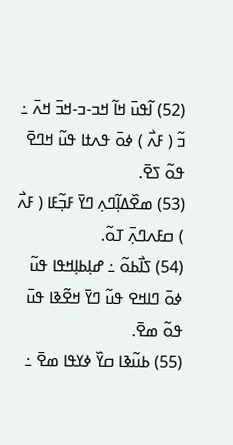(52) ߊ߬ߟߎ߫ ߞߊ߬ ߞߏ-ߏ-ߞߏ߫ ߞߍ߫ ߸ ߏ߬ ( ߓߍ߯ ) ߦߋ߫ ߟߍߙߊ ߟߎ߬ ߞߣߐ߫ ߟߋ߬ ߖߐ߫.
(53) ߘߐ߰ߡߊ߲߬ߣߍ߲ ߣߌ߫ ߓߏ߲߬ߓߊ ( ߓߍ߯ ) ߛߓߍߣߍ߲߫ ߠߋ߬.
(54) ߖߊ߯ߕߋ߬ ߸ ߝߊ߲ߕߊ߲ߞߟߊ ߟߎ߬ ߦߋ߫ ߣߊߞߐ ߟߎ߬ ߣߌ߫ ߞߐ߬ߢߊ ߟߎ߫ ߟߋ߬ ߘߐ߫.
(55) ߕߎ߬ߢߊ ߛߌ߰ ߦߌߟߊ ߘߐ߫ ߸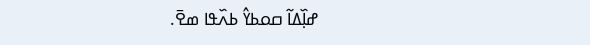ߝߊ߲߰ߡߊ߬ ߛߋߕߌ߮ ߕߍ߰ߟߊ ߘߐ߫.